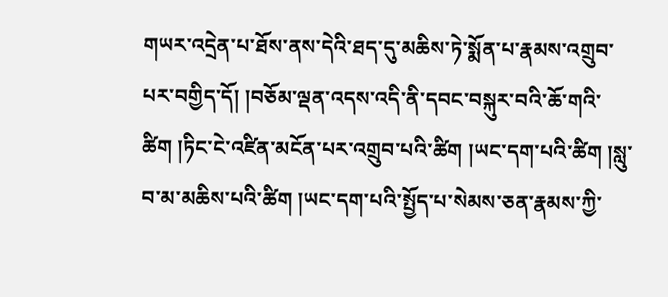གཡར་འདྲེན་པ་ཐོས་ནས་དེའི་ཐད་དུ་མཆིས་ཏེ་སྨོན་པ་རྣམས་འགྲུབ་པར་བགྱིད་དོ། །བཅོམ་ལྡན་འདས་འདི་ནི་དབང་བསྐུར་བའི་ཆོ་གའི་ཚིག །ཏིང་ངེ་འཛིན་མངོན་པར་འགྲུབ་པའི་ཚིག །ཡང་དག་པའི་ཚིག །སླུ་བ་མ་མཆིས་པའི་ཚིག །ཡང་དག་པའི་སྤྱོད་པ་སེམས་ཅན་རྣམས་ཀྱི་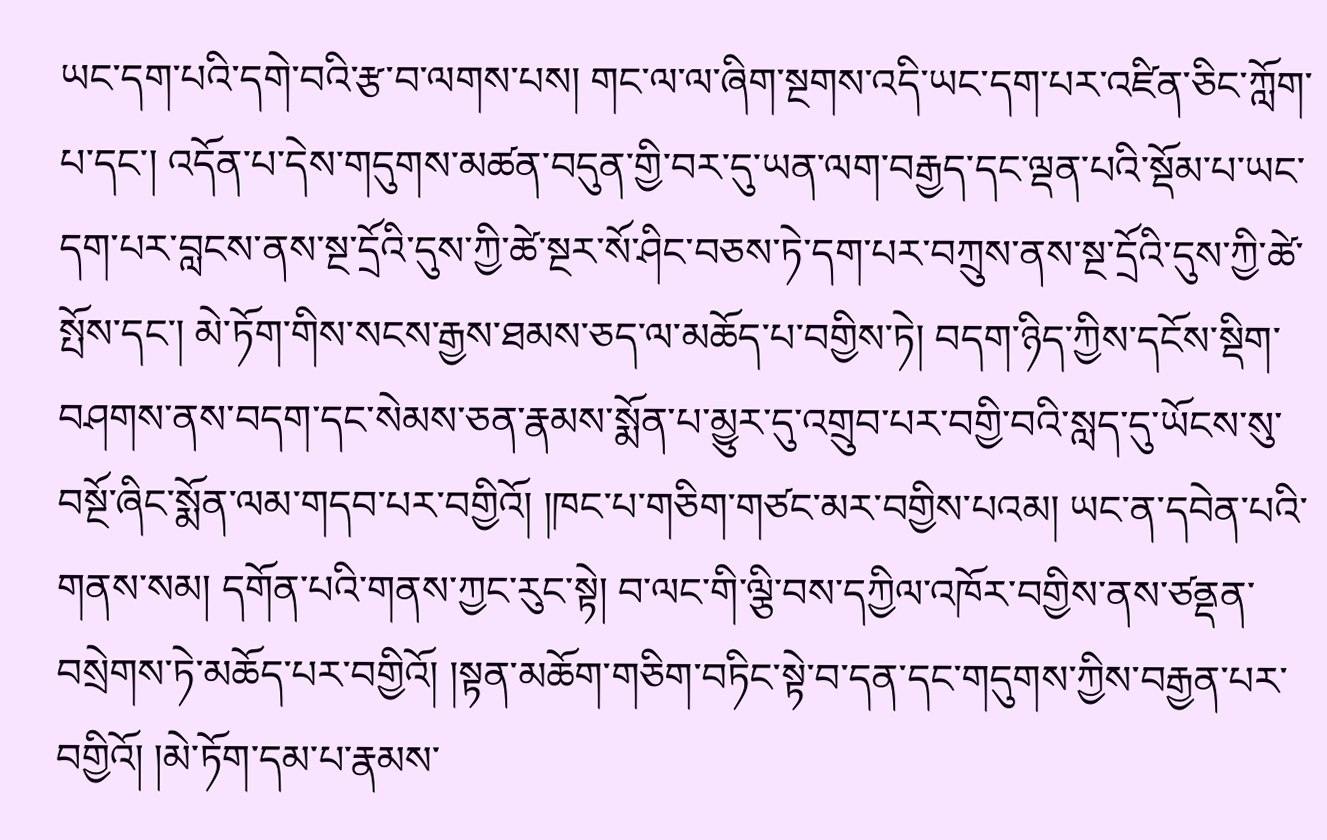ཡང་དག་པའི་དགེ་བའི་རྩ་བ་ལགས་པས། གང་ལ་ལ་ཞིག་སྔགས་འདི་ཡང་དག་པར་འཛིན་ཅིང་ཀློག་པ་དང་། འདོན་པ་དེས་གདུགས་མཚན་བདུན་གྱི་བར་དུ་ཡན་ལག་བརྒྱད་དང་ལྡན་པའི་སྡོམ་པ་ཡང་དག་པར་བླངས་ནས་སྔ་དྲོའི་དུས་ཀྱི་ཚེ་སྔར་སོ་ཤིང་བཅས་ཏེ་དག་པར་བཀྲུས་ནས་སྔ་དྲོའི་དུས་ཀྱི་ཚེ་སྤོས་དང་། མེ་ཏོག་གིས་སངས་རྒྱས་ཐམས་ཅད་ལ་མཆོད་པ་བགྱིས་ཏེ། བདག་ཉིད་ཀྱིས་དངོས་སྡིག་བཤགས་ནས་བདག་དང་སེམས་ཅན་རྣམས་སྨོན་པ་མྱུར་དུ་འགྲུབ་པར་བགྱི་བའི་སླད་དུ་ཡོངས་སུ་བསྔོ་ཞིང་སྨོན་ལམ་གདབ་པར་བགྱིའོ། །ཁང་པ་གཅིག་གཙང་མར་བགྱིས་པའམ། ཡང་ན་དབེན་པའི་གནས་སམ། དགོན་པའི་གནས་ཀྱང་རུང་སྟེ། བ་ལང་གི་ལྕི་བས་དཀྱིལ་འཁོར་བགྱིས་ནས་ཙནྡན་བསྲེགས་ཏེ་མཆོད་པར་བགྱིའོ། །སྟན་མཆོག་གཅིག་བཏིང་སྟེ་བ་དན་དང་གདུགས་ཀྱིས་བརྒྱན་པར་བགྱིའོ། །མེ་ཏོག་དམ་པ་རྣམས་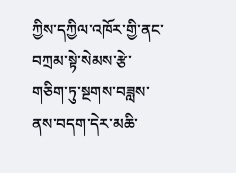ཀྱིས་དཀྱིལ་འཁོར་གྱི་ནང་བཀྲམ་སྟེ་སེམས་རྩེ་གཅིག་ཏུ་སྔགས་བཟླས་ནས་བདག་དེར་མཆི་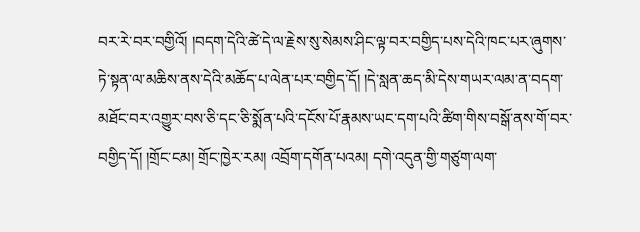བར་རེ་བར་བགྱིའོ། །བདག་དེའི་ཚེ་དེ་ལ་རྗེས་སུ་སེམས་ཤིང་ལྟ་བར་བགྱིད་པས་དེའི་ཁང་པར་ཞུགས་ཏེ་སྟན་ལ་མཆིས་ནས་དེའི་མཆོད་པ་ལེན་པར་བགྱིད་དོ། །དེ་སླན་ཆད་མི་དེས་གཡར་ལམ་ན་བདག་མཐོང་བར་འགྱུར་བས་ཅི་དང་ཅི་སྨོན་པའི་དངོས་པོ་རྣམས་ཡང་དག་པའི་ཚིག་གིས་བསྒོ་ནས་གོ་བར་བགྱིད་དོ། །གྲོང་ངམ། གྲོང་ཁྱེར་རམ། འབྲོག་དགོན་པའམ། དགེ་འདུན་གྱི་གཙུག་ལག་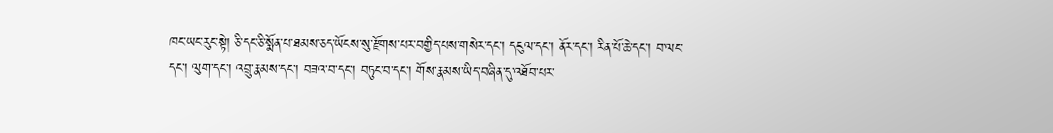ཁང་ཡང་རུང་སྟེ། ཅི་དང་ཅི་སྨོན་པ་ཐམས་ཅད་ཡོངས་སུ་རྫོགས་པར་བགྱིད་པས་གསེར་དང་། དངུལ་དང་། ནོར་དང་། རིན་པོ་ཆེ་དང་། བ་ལང་དང་། ལུག་དང་། འབྲུ་རྣམས་དང་། བཟའ་བ་དང་། བཏུང་བ་དང་། གོས་རྣམས་ཡིད་བཞིན་དུ་འཐོབ་པར་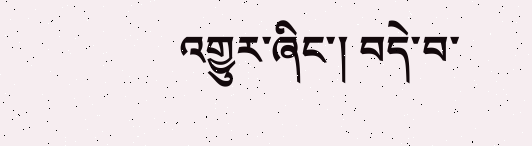འགྱུར་ཞིང་། བདེ་བ་